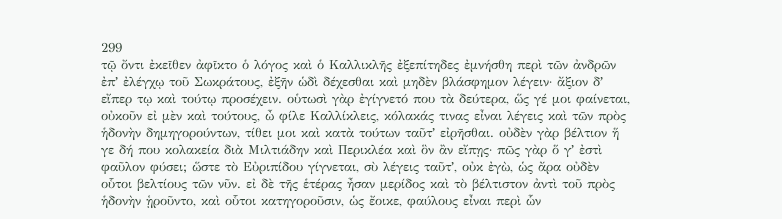299
τῷ ὄντι ἐκεῖθεν ἀφῖκτο ὁ λόγος καὶ ὁ Καλλικλῆς ἐξεπίτηδες ἐμνήσθη περὶ τῶν ἀνδρῶν ἐπʼ ἐλέγχῳ τοῦ Σωκράτους, ἐξῆν ὡδὶ δέχεσθαι καὶ μηδὲν βλάσφημον λέγειν· ἄξιον δʼ εἴπερ τῳ καὶ τούτῳ προσέχειν. οὑτωσὶ γὰρ ἐγίγνετό που τὰ δεύτερα, ὥς γέ μοι φαίνεται, οὐκοῦν εἰ μὲν καὶ τούτους, ὦ φίλε Καλλίκλεις, κόλακάς τινας εἶναι λέγεις καὶ τῶν πρὸς ἡδονὴν δημηγορούντων, τίθει μοι καὶ κατὰ τούτων ταῦτʼ εἰρῆσθαι. οὐδὲν γὰρ βέλτιον ἥ γε δή που κολακεία διὰ Μιλτιάδην καὶ Περικλέα καὶ ὃν ἂν εἴπῃς· πῶς γὰρ ὅ γʼ ἐστὶ φαῦλον φύσει; ὥστε τὸ Εὐριπίδου γίγνεται, σὺ λέγεις ταῦτʼ, οὐκ ἐγὼ, ὡς ἄρα οὐδὲν οὗτοι βελτίους τῶν νῦν. εἰ δὲ τῆς ἑτέρας ἦσαν μερίδος καὶ τὸ βέλτιστον ἀντὶ τοῦ πρὸς ἡδονὴν ᾑροῦντο, καὶ οὗτοι κατηγοροῦσιν, ὡς ἔοικε, φαύλους εἶναι περὶ ὧν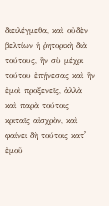διειλέγμεθα, καὶ οὐδὲν βελτίων ἡ ῥητορικὴ διὰ τούτους, ἣν σὺ μέχρι τούτου ἐπῄνεσας καὶ ἣν ἐμοὶ προξενεῖς, ἀλλὰ καὶ παρὰ τούτοις κριταῖς αἰσχρὸν, καὶ φαίνει δὴ τούτοις κατʼ ἐμοῦ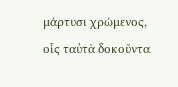μάρτυσι χρώμενος, οἷς ταὐτὰ δοκοῦντα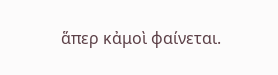ἅπερ κἀμοὶ φαίνεται.